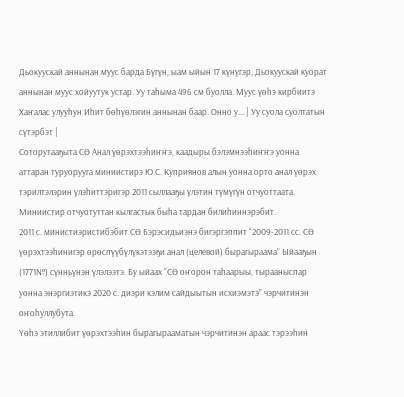Дьокуускай аннынан муус барда Бүгүн, ыам ыйын 17 күнүгэр, Дьокуускай куорат аннынан муус хойуутук устар. Уу таһыма 496 см буолла. Муус үөһэ кирбиитэ Хаҥалас улууһун Иһит бөһүөлэгин аннынан баар. Онно у... | Уу суола суолтатын сүтэрбэт |
Соторутааҕыта СӨ Анал үөрэхтээһиҥҥэ, каадыры бэлэмнээһиҥҥэ уонна аттаран туруорууга миниистирэ Ю.С. Куприянов алын уонна орто анал үөрэх тэрилтэлэрин үлэһиттэригэр 2011 сыллааҕы үлэтин түмүгүн отчуоттаата. Миниистир отчуотуттан кылгастык быһа тардан билиһиннэрэбит.
2011 с. министиэристибэбит СӨ Бэрэсидьиэнэ бигэргэппит “2009-2011 сс. СӨ үөрэхтээһинигэр өрөспүүбүлүкэтээҕи анал (целевой) бырагыраама” Ыйааҕын (1771№) сүнньүнэн үлэлээтэ. Бу ыйаах “СӨ оҥорон таһаарыы, тырааныспар уонна энэргиэтикэ 2020 с. диэри кэлим сайдыытын исхиэмэтэ” чэрчитинэн оҥоһуллубута.
Үөһэ этиллибит үөрэхтээһин бырагырааматын чэрчитинэн араас тэрээһин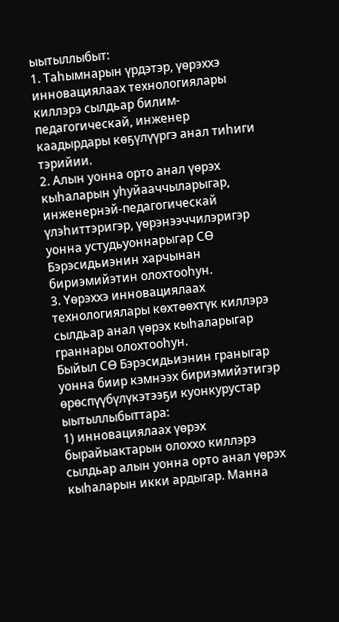ыытыллыбыт:
1. Таһымнарын үрдэтэр, үөрэххэ инновациялаах технологиялары киллэрэ сылдьар билим-педагогическай, инженер каадырдары көҕүлүүргэ анал тиһиги тэрийии.
2. Алын уонна орто анал үөрэх кыһаларын уһуйааччыларыгар, инженернэй-педагогическай үлэһиттэригэр, үөрэнээччилэригэр уонна устудьуоннарыгар СӨ Бэрэсидьиэнин харчынан бириэмийэтин олохтооһун.
3. Үөрэххэ инновациялаах технологиялары көхтөөхтүк киллэрэ сылдьар анал үөрэх кыһаларыгар граннары олохтооһун.
Быйыл СӨ Бэрэсидьиэнин граныгар уонна биир кэмнээх бириэмийэтигэр өрөспүүбүлүкэтээҕи куонкурустар ыытыллыбыттара:
1) инновациялаах үөрэх бырайыактарын олоххо киллэрэ сылдьар алын уонна орто анал үөрэх кыһаларын икки ардыгар. Манна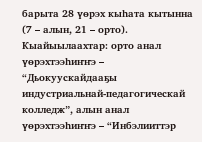барыта 28 үөрэх кыһата кытынна (7 – алын, 21 – орто). Кыайыылаахтар: орто анал үөрэхтээһиҥҥэ – “Дьокуускайдааҕы индустриальнай-педагогическай колледж”, алын анал үөрэхтээһиҥҥэ – “Инбэлииттэр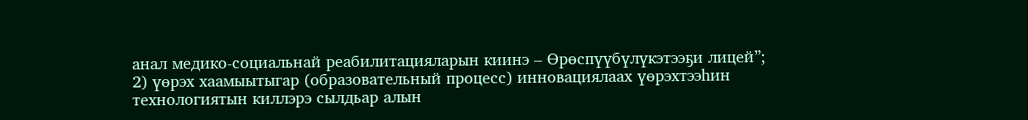анал медико-социальнай реабилитацияларын киинэ – Өрөспүүбүлүкэтээҕи лицей”;
2) үөрэх хаамыытыгар (образовательный процесс) инновациялаах үөрэхтээһин технологиятын киллэрэ сылдьар алын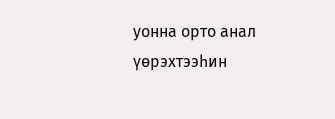уонна орто анал үөрэхтээһин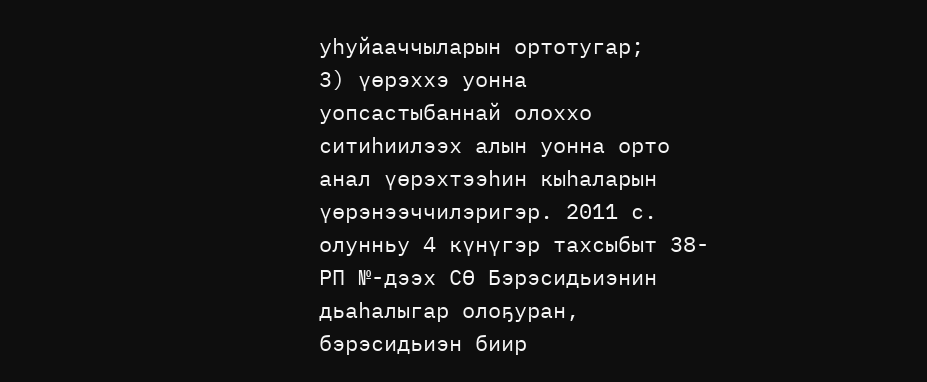уһуйааччыларын ортотугар;
3) үөрэххэ уонна уопсастыбаннай олоххо ситиһиилээх алын уонна орто анал үөрэхтээһин кыһаларын үөрэнээччилэригэр. 2011 с. олунньу 4 күнүгэр тахсыбыт 38-РП №-дээх СӨ Бэрэсидьиэнин дьаһалыгар олоҕуран, бэрэсидьиэн биир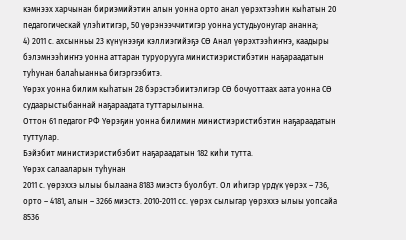кэмнээх харчынан бириэмийэтин алын уонна орто анал үөрэхтээһин кыһатын 20 педагогическай үлэһитигэр, 50 үөрэнээччитигэр уонна устудьуонугар ананна;
4) 2011 с. ахсынньы 23 күнүнээҕи кэллиэгийэҕэ СӨ Анал үөрэхтээһиҥҥэ, каадыры бэлэмнээһиҥҥэ уонна аттаран туруорууга министиэристибэтин наҕараадатын туһунан балаһыанньа бигэргээбитэ.
Үөрэх уонна билим кыһатын 28 бэрэстэбиитэлигэр СӨ бочуоттаах аата уонна СӨ судаарыстыбаннай наҕараадата туттарылынна.
Оттон 61 педагог РФ Үөрэҕин уонна билимин министиэристибэтин наҕараадатын туттулар.
Бэйэбит министиэристибэбит наҕараадатын 182 киһи тутта.
Үөрэх салааларын туһунан
2011 с. үөрэххэ ылыы былаана 8183 миэстэ буолбут. Ол иһигэр үрдүк үөрэх – 736, орто – 4181, алын – 3266 миэстэ. 2010-2011 сс. үөрэх сылыгар үөрэххэ ылыы уопсайа 8536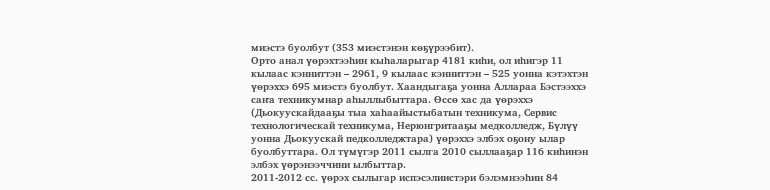миэстэ буолбут (353 миэстэнэн көҕүрээбит).
Орто анал үөрэхтээһин кыһаларыгар 4181 киһи, ол иһигэр 11 кылаас кэнниттэн – 2961, 9 кылаас кэнниттэн – 525 уонна кэтэхтэн үөрэххэ 695 миэстэ буолбут. Хаандыгаҕа уонна Аллараа Бэстээххэ саҥа техникумнар аһыллыбыттара. Өссө хас да үөрэххэ (Дьокуускайдааҕы тыа хаһаайыстыбатын техникума, Сервис технологическай техникума, Нерюнгритааҕы медколледж, Бүлүү уонна Дьокуускай педколледжтара) үөрэххэ элбэх оҕону ылар буолбуттара. Ол түмүгэр 2011 сылга 2010 сыллааҕар 116 киһинэн элбэх үөрэнээччини ылбыттар.
2011-2012 сс. үөрэх сылыгар испэсэлиистэри бэлэмнээһин 84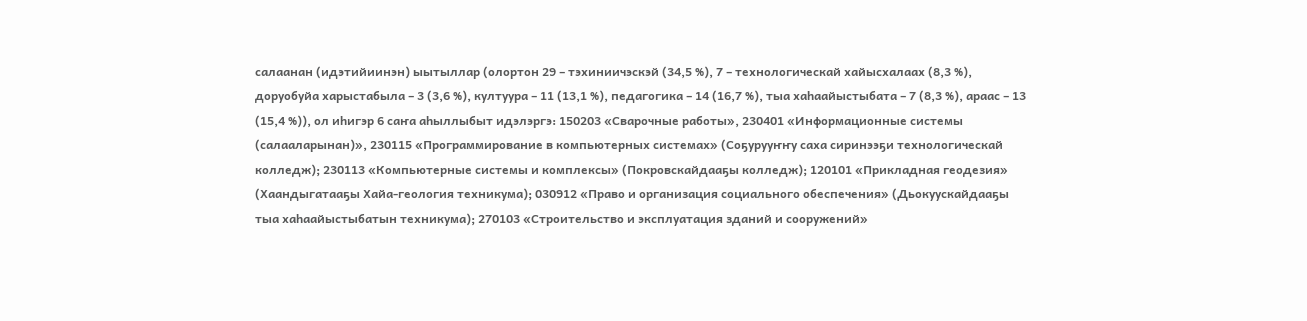салаанан (идэтийиинэн) ыытыллар (олортон 29 – тэхиниичэскэй (34,5 %), 7 – технологическай хайысхалаах (8,3 %), доруобуйа харыстабыла – 3 (3,6 %), култуура – 11 (13,1 %), педагогика – 14 (16,7 %), тыа хаһаайыстыбата – 7 (8,3 %), араас – 13 (15,4 %)), ол иһигэр 6 саҥа аһыллыбыт идэлэргэ: 150203 «Сварочные работы», 230401 «Информационные системы (салааларынан)», 230115 «Программирование в компьютерных системах» (Соҕурууҥҥу саха сиринээҕи технологическай колледж); 230113 «Компьютерные системы и комплексы» (Покровскайдааҕы колледж); 120101 «Прикладная геодезия» (Хаандыгатааҕы Хайа-геология техникума); 030912 «Право и организация социального обеспечения» (Дьокуускайдааҕы тыа хаһаайыстыбатын техникума); 270103 «Строительство и эксплуатация зданий и сооружений»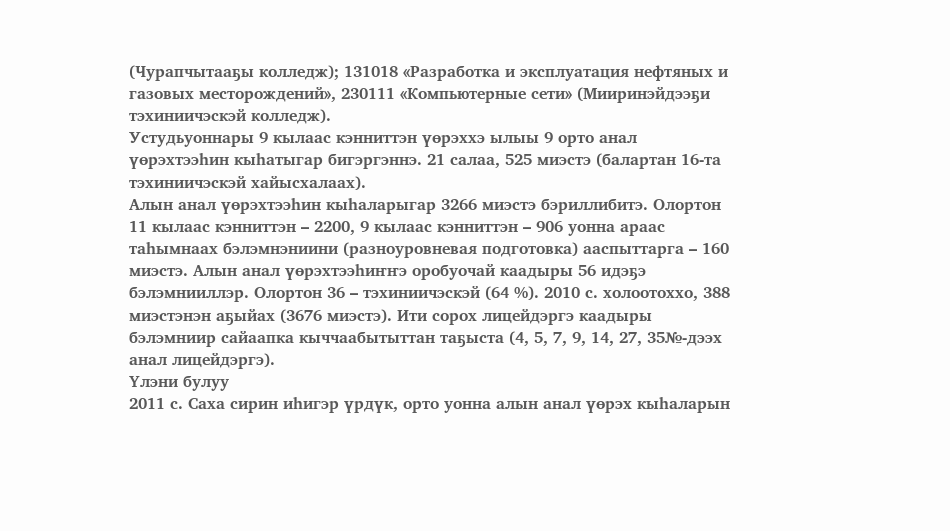(Чурапчытааҕы колледж); 131018 «Разработка и эксплуатация нефтяных и газовых месторождений», 230111 «Компьютерные сети» (Мииринэйдээҕи тэхиниичэскэй колледж).
Устудьуоннары 9 кылаас кэнниттэн үөрэххэ ылыы 9 орто анал үөрэхтээһин кыһатыгар бигэргэннэ. 21 салаа, 525 миэстэ (балартан 16-та тэхиниичэскэй хайысхалаах).
Алын анал үөрэхтээһин кыһаларыгар 3266 миэстэ бэриллибитэ. Олортон 11 кылаас кэнниттэн – 2200, 9 кылаас кэнниттэн – 906 уонна араас таһымнаах бэлэмнэниини (разноуровневая подготовка) ааспыттарга – 160 миэстэ. Алын анал үөрэхтээһиҥҥэ оробуочай каадыры 56 идэҕэ бэлэмнииллэр. Олортон 36 – тэхиниичэскэй (64 %). 2010 с. холоотоххо, 388 миэстэнэн аҕыйах (3676 миэстэ). Ити сорох лицейдэргэ каадыры бэлэмниир сайаапка кыччаабытыттан таҕыста (4, 5, 7, 9, 14, 27, 35№-дээх анал лицейдэргэ).
Үлэни булуу
2011 с. Саха сирин иһигэр үрдүк, орто уонна алын анал үөрэх кыһаларын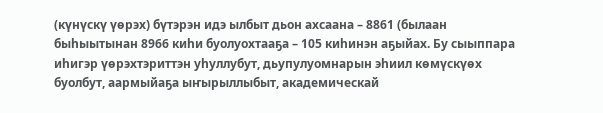(күнүскү үөрэх) бүтэрэн идэ ылбыт дьон ахсаана – 8861 (былаан быһыытынан 8966 киһи буолуохтааҕа – 105 киһинэн аҕыйах. Бу сыыппара иһигэр үөрэхтэриттэн уһуллубут, дьупулуомнарын эһиил көмүскүөх буолбут, аармыйаҕа ыҥырыллыбыт, академическай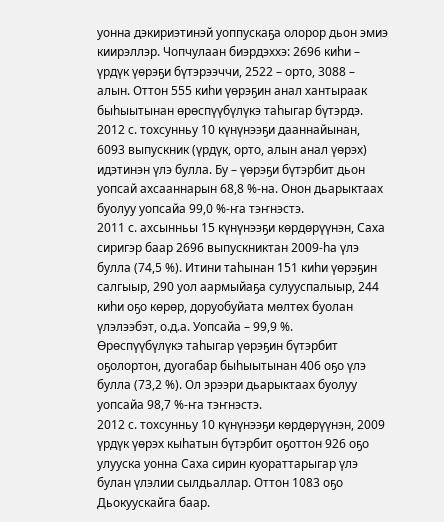уонна дэкириэтинэй уоппускаҕа олорор дьон эмиэ киирэллэр. Чопчулаан биэрдэххэ: 2696 киһи – үрдүк үөрэҕи бүтэрээччи, 2522 – орто, 3088 – алын. Оттон 555 киһи үөрэҕин анал хантыраак быһыытынан өрөспүүбүлүкэ таһыгар бүтэрдэ.
2012 с. тохсунньу 10 күнүнээҕи дааннайынан, 6093 выпускник (үрдүк, орто, алын анал үөрэх) идэтинэн үлэ булла. Бу – үөрэҕи бүтэрбит дьон уопсай ахсааннарын 68,8 %-на. Онон дьарыктаах буолуу уопсайа 99,0 %-ҥа тэҥнэстэ.
2011 с. ахсынньы 15 күнүнээҕи көрдөрүүнэн, Саха сиригэр баар 2696 выпускниктан 2009-һа үлэ булла (74,5 %). Итини таһынан 151 киһи үөрэҕин салгыыр, 290 уол аармыйаҕа сулууспалыыр, 244 киһи оҕо көрөр, доруобуйата мөлтөх буолан үлэлээбэт, о.д.а. Уопсайа – 99,9 %.
Өрөспүүбүлүкэ таһыгар үөрэҕин бүтэрбит оҕолортон, дуогабар быһыытынан 406 оҕо үлэ булла (73,2 %). Ол эрээри дьарыктаах буолуу уопсайа 98,7 %-ҥа тэҥнэстэ.
2012 с. тохсунньу 10 күнүнээҕи көрдөрүүнэн, 2009 үрдүк үөрэх кыһатын бүтэрбит оҕоттон 926 оҕо улууска уонна Саха сирин куораттарыгар үлэ булан үлэлии сылдьаллар. Оттон 1083 оҕо Дьокуускайга баар.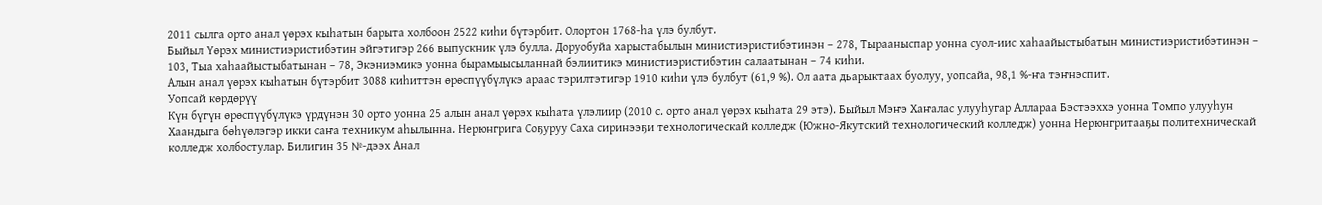2011 сылга орто анал үөрэх кыһатын барыта холбоон 2522 киһи бүтэрбит. Олортон 1768-һа үлэ булбут.
Быйыл Үөрэх министиэристибэтин эйгэтигэр 266 выпускник үлэ булла. Доруобуйа харыстабылын министиэристибэтинэн – 278, Тырааныспар уонна суол-иис хаһаайыстыбатын министиэристибэтинэн – 103, Тыа хаһаайыстыбатынан – 78, Экэниэмикэ уонна бырамыысыланнай бэлиитикэ министиэристибэтин салаатынан – 74 киһи.
Алын анал үөрэх кыһатын бүтэрбит 3088 киһиттэн өрөспүүбүлүкэ араас тэрилтэтигэр 1910 киһи үлэ булбут (61,9 %). Ол аата дьарыктаах буолуу, уопсайа, 98,1 %-ҥа тэҥнэспит.
Уопсай көрдөрүү
Күн бүгүн өрөспүүбүлүкэ үрдүнэн 30 орто уонна 25 алын анал үөрэх кыһата үлэлиир (2010 с. орто анал үөрэх кыһата 29 этэ). Быйыл Мэҥэ Хаҥалас улууһугар Аллараа Бэстээххэ уонна Томпо улууһун Хаандыга бөһүөлэгэр икки саҥа техникум аһылынна. Нерюнгрига Соҕуруу Саха сиринээҕи технологическай колледж (Южно-Якутский технологический колледж) уонна Нерюнгритааҕы политехническай колледж холбостулар. Билигин 35 №-дээх Анал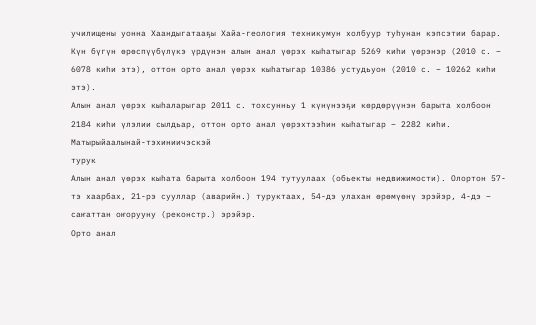училищены уонна Хаандыгатааҕы Хайа-геология техникумун холбуур туһунан кэпсэтии барар.
Күн бүгүн өрөспүүбүлүкэ үрдүнэн алын анал үөрэх кыһатыгар 5269 киһи үөрэнэр (2010 с. – 6078 киһи этэ), оттон орто анал үөрэх кыһатыгар 10386 устудьуон (2010 с. – 10262 киһи этэ).
Алын анал үөрэх кыһаларыгар 2011 с. тохсунньу 1 күнүнээҕи көрдөрүүнэн барыта холбоон 2184 киһи үлэлии сылдьар, оттон орто анал үөрэхтээһин кыһатыгар – 2282 киһи.
Матырыйаалынай-тэхиниичэскэй
турук
Алын анал үөрэх кыһата барыта холбоон 194 тутуулаах (обьекты недвижимости). Олортон 57-тэ хаарбах, 21-рэ сууллар (аварийн.) туруктаах, 54-дэ улахан өрөмүөнү эрэйэр, 4-дэ – саҥаттан оҥорууну (реконстр.) эрэйэр.
Орто анал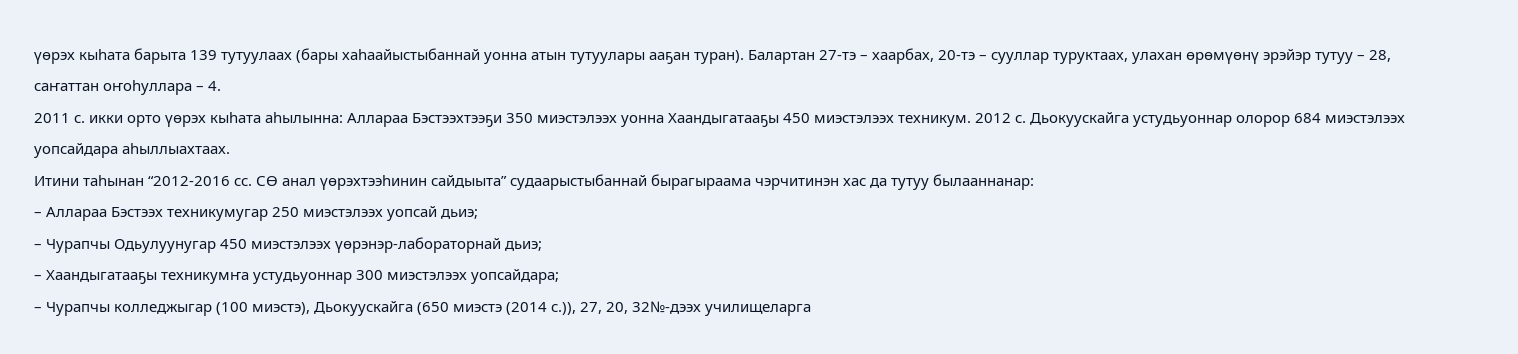үөрэх кыһата барыта 139 тутуулаах (бары хаһаайыстыбаннай уонна атын тутуулары ааҕан туран). Балартан 27-тэ – хаарбах, 20-тэ – сууллар туруктаах, улахан өрөмүөнү эрэйэр тутуу – 28, саҥаттан оҥоһуллара – 4.
2011 с. икки орто үөрэх кыһата аһылынна: Аллараа Бэстээхтээҕи 350 миэстэлээх уонна Хаандыгатааҕы 450 миэстэлээх техникум. 2012 с. Дьокуускайга устудьуоннар олорор 684 миэстэлээх уопсайдара аһыллыахтаах.
Итини таһынан “2012-2016 сс. СӨ анал үөрэхтээһинин сайдыыта” судаарыстыбаннай бырагыраама чэрчитинэн хас да тутуу былааннанар:
– Аллараа Бэстээх техникумугар 250 миэстэлээх уопсай дьиэ;
– Чурапчы Одьулуунугар 450 миэстэлээх үөрэнэр-лабораторнай дьиэ;
– Хаандыгатааҕы техникумҥа устудьуоннар 300 миэстэлээх уопсайдара;
– Чурапчы колледжыгар (100 миэстэ), Дьокуускайга (650 миэстэ (2014 с.)), 27, 20, 32№-дээх училищеларга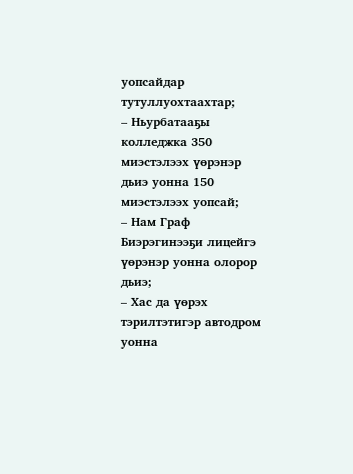уопсайдар тутуллуохтаахтар;
– Ньурбатааҕы колледжка 350 миэстэлээх үөрэнэр дьиэ уонна 150 миэстэлээх уопсай;
– Нам Граф Биэрэгинээҕи лицейгэ үөрэнэр уонна олорор дьиэ;
– Хас да үөрэх тэрилтэтигэр автодром уонна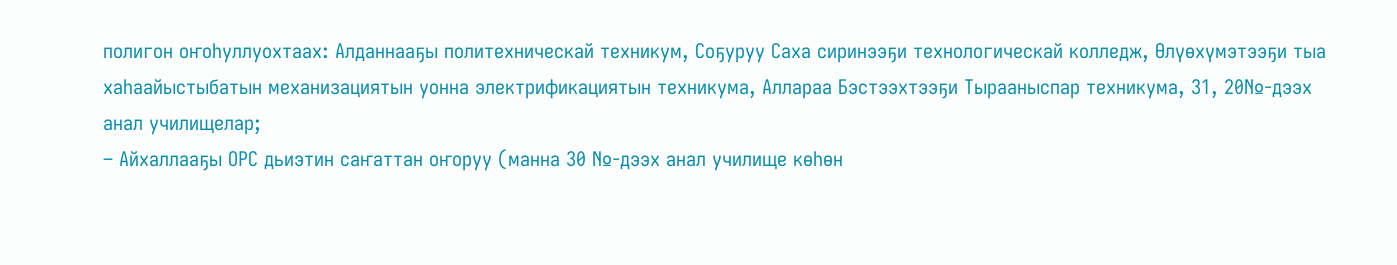полигон оҥоһуллуохтаах: Алданнааҕы политехническай техникум, Соҕуруу Саха сиринээҕи технологическай колледж, Өлүөхүмэтээҕи тыа хаһаайыстыбатын механизациятын уонна электрификациятын техникума, Аллараа Бэстээхтээҕи Тырааныспар техникума, 31, 20№-дээх анал училищелар;
– Айхаллааҕы ОРС дьиэтин саҥаттан оҥоруу (манна 30 №-дээх анал училище көһөн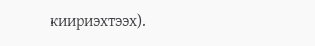киириэхтээх).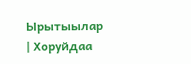Ырытыылар
| Хоруйдаа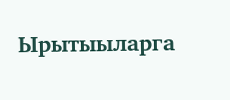Ырытыыларга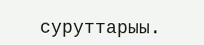суруттарыы.